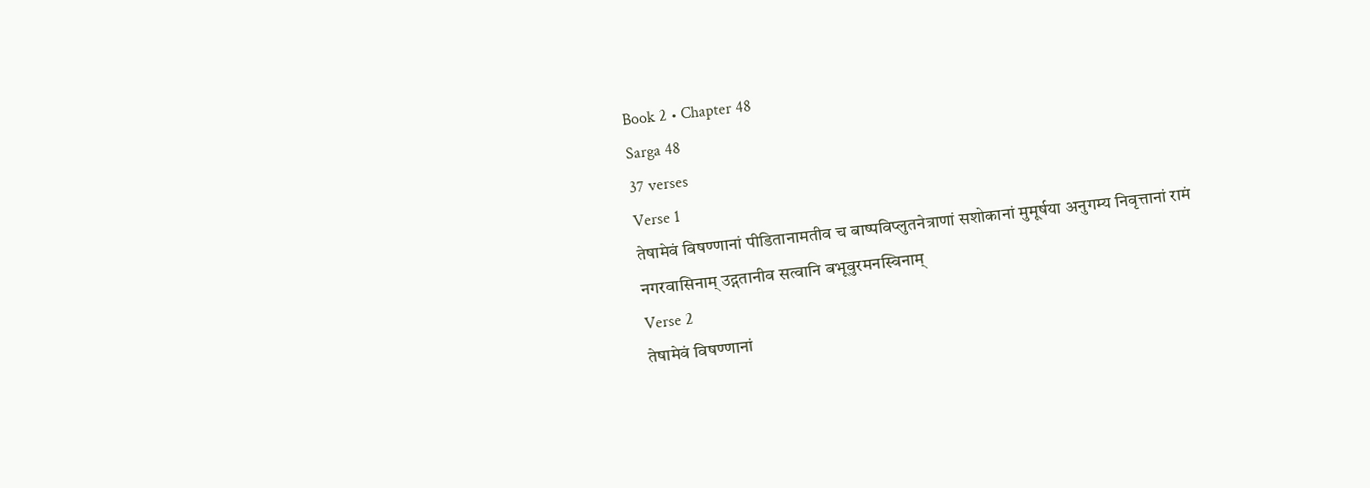Book 2 • Chapter 48
Sarga 48
37 verses
Verse 1
तेषामेवं विषण्णानां पीडितानामतीव च बाष्पविप्लुतनेत्राणां सशोकानां मुमूर्षया अनुगम्य निवृत्तानां रामं नगरवासिनाम् उद्गतानीव सत्वानि बभूवुरमनस्विनाम्
Verse 2
तेषामेवं विषण्णानां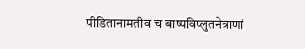पीडितानामतीव च बाष्पविप्लुतनेत्राणां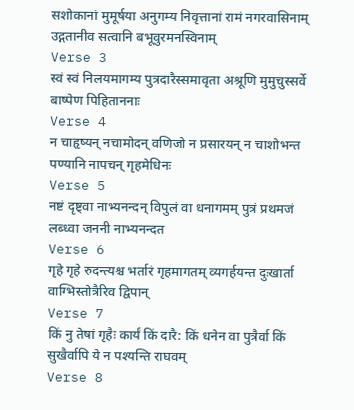सशोकानां मुमूर्षया अनुगम्य निवृत्तानां रामं नगरवासिनाम् उद्गतानीव सत्वानि बभूवुरमनस्विनाम्
Verse 3
स्वं स्वं निलयमागम्य पुत्रदारैस्समावृता अश्रूणि मुमुचुस्सर्वे बाष्पेण पिहिताननाः
Verse 4
न चाहृष्यन् नचामोदन् वणिजो न प्रसारयन् न चाशोभन्त पण्यानि नापचन् गृहमेधिनः
Verse 5
नष्टं दृष्ट्वा नाभ्यनन्दन् विपुलं वा धनागमम् पुत्रं प्रथमजं लब्ध्वा जननी नाभ्यनन्दत
Verse 6
गृहे गृहे रुदन्त्यश्च भर्तारं गृहमागतम् व्यगर्हयन्त दुःखार्ता वाग्भिस्तोत्रैरिव द्विपान्
Verse 7
किं नु तेषां गृहैः कार्यं किं दारै: किं धनेन वा पुत्रैर्वा किं सुखैर्वापि ये न पश्यन्ति राघवम्
Verse 8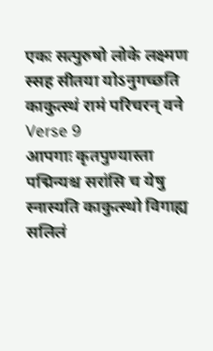एकः सत्पुरुषो लोके लक्ष्मण स्सह सीतया योऽनुगच्छति काकुत्स्थं रामं परिचरन् वने
Verse 9
आपगाः कृतपुण्यास्ता पद्मिन्यश्च सरांसि च येषु स्नास्यति काकुत्स्थो विगाह्य सलिलं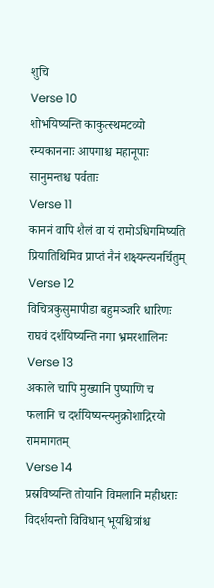शुचि
Verse 10
शोभयिष्यन्ति काकुत्स्थमटव्यो रम्यकाननाः आपगाश्च महानूपाः सानुमन्तश्च पर्वताः
Verse 11
काननं वापि शैलं वा यं रामोऽधिगमिष्यति प्रियातिथिमिव प्राप्तं नैनं शक्ष्यन्त्यनर्चितुम्
Verse 12
विचित्रकुसुमापीडा बहुमञ्जरि धारिणः राघवं दर्शयिष्यन्ति नगा भ्रमरशालिनः
Verse 13
अकाले चापि मुख्यानि पुष्पाणि च फलानि च दर्शयिष्यन्त्यनुक्रोशाद्गिरयो राममागतम्
Verse 14
प्रस्रविष्यन्ति तोयानि विमलानि महीधराः विदर्शयन्तो विविधान् भूयश्चित्रांश्च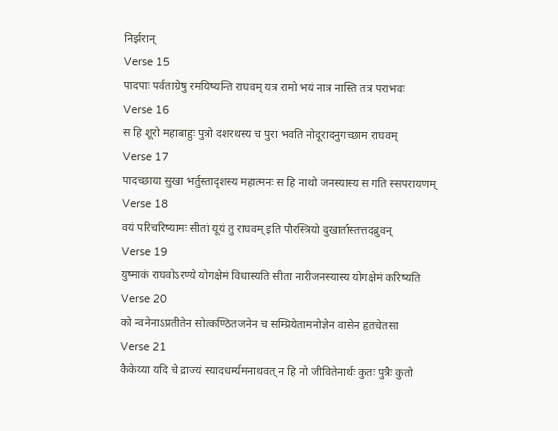निर्झरान्
Verse 15
पादपाः पर्वताग्रेषु रमयिष्यन्ति राघवम् यत्र रामो भयं नात्र नास्ति तत्र पराभवः
Verse 16
स हि शूरो महाबाहुः पुत्रो दशरथस्य च पुरा भवति नोदूरादनुगच्छाम राघवम्
Verse 17
पादच्छाया सुखा भर्तुस्तादृशस्य महात्मनः स हि नाथो जनस्यास्य स गति स्सपरायणम्
Verse 18
वयं परिचरिष्यामः सीतां यूयं तु राघवम् इति पौरस्त्रियो दुखार्तास्तत्तदब्रुवन्
Verse 19
युष्माकं राघवोऽरण्ये योगक्षेमं विधास्यति सीता नारीजनस्यास्य योगक्षेमं करिष्यति
Verse 20
को न्वनेनाऽप्रतीतेन सोत्कण्ठितजनेन च सम्प्रियेतामनोज्ञेन वासेन हृतचेतसा
Verse 21
कैकेय्या यदि चे द्राज्यं स्यादधर्म्यमनाथवत् न हि नो जीवितेनार्थः कुतः पुत्रैः कुतो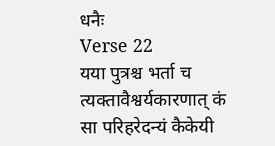धनैः
Verse 22
यया पुत्रश्च भर्ता च त्यक्तावैश्वर्यकारणात् कं सा परिहरेदन्यं कैकेयी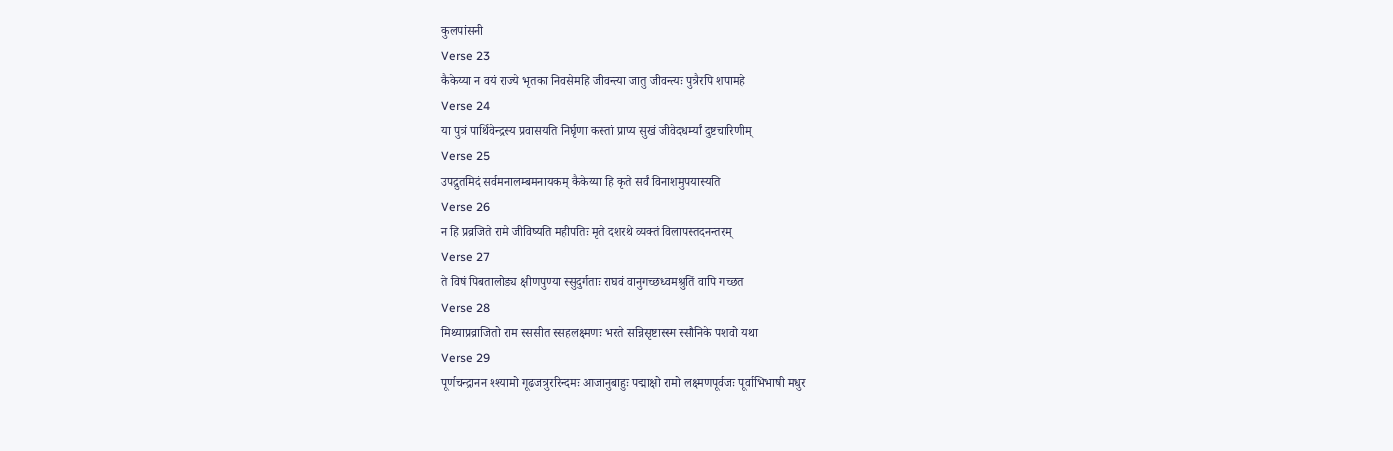कुलपांसनी
Verse 23
कैकेय्या न वयं राज्ये भृतका निवसेमहि जीवन्त्या जातु जीवन्त्यः पुत्रैरपि शपामहे
Verse 24
या पुत्रं पार्थिवेन्द्रस्य प्रवासयति निर्घृणा कस्तां प्राप्य सुखं जीवेदधर्म्यां दुष्टचारिणीम्
Verse 25
उपद्रुतमिदं सर्वमनालम्बमनायकम् कैकेय्या हि कृते सर्वं विनाशमुपयास्यति
Verse 26
न हि प्रव्रजिते रामे जीविष्यति महीपतिः मृते दशरथे व्यक्तं विलापस्तदनन्तरम्
Verse 27
ते विषं पिबतालोड्य क्षीणपुण्या स्सुदुर्गताः राघवं वानुगच्छध्वमश्रुतिं वापि गच्छत
Verse 28
मिथ्याप्रव्राजितो राम स्ससीत स्सहलक्ष्मणः भरते सन्निसृष्टास्स्म स्सौनिके पशवो यथा
Verse 29
पूर्णचन्द्रानन श्श्यामो गूढजत्रुररिन्दमः आजानुबाहुः पद्माक्षो रामो लक्ष्मणपूर्वजः पूर्वाभिभाषी मधुर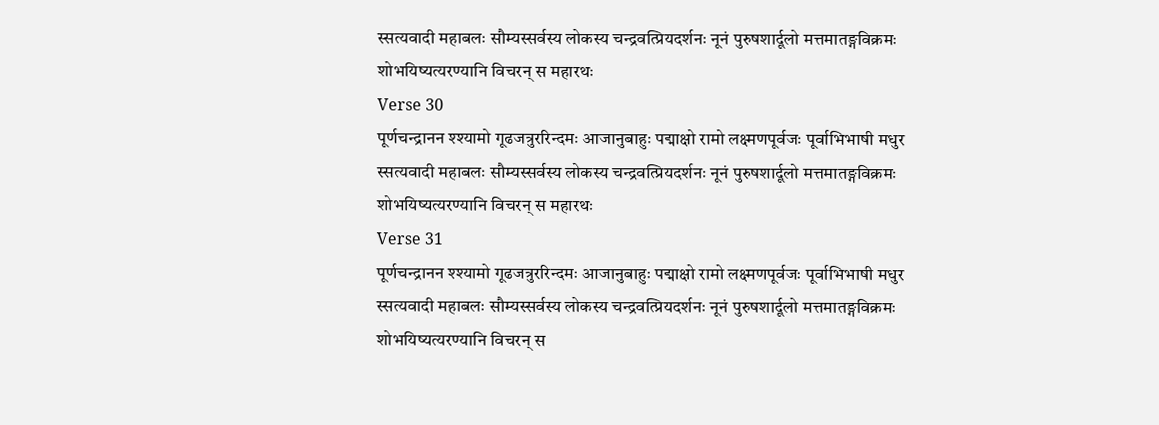स्सत्यवादी महाबलः सौम्यस्सर्वस्य लोकस्य चन्द्रवत्प्रियदर्शनः नूनं पुरुषशार्दूलो मत्तमातङ्गविक्रमः शोभयिष्यत्यरण्यानि विचरन् स महारथः
Verse 30
पूर्णचन्द्रानन श्श्यामो गूढजत्रुररिन्दमः आजानुबाहुः पद्माक्षो रामो लक्ष्मणपूर्वजः पूर्वाभिभाषी मधुर स्सत्यवादी महाबलः सौम्यस्सर्वस्य लोकस्य चन्द्रवत्प्रियदर्शनः नूनं पुरुषशार्दूलो मत्तमातङ्गविक्रमः शोभयिष्यत्यरण्यानि विचरन् स महारथः
Verse 31
पूर्णचन्द्रानन श्श्यामो गूढजत्रुररिन्दमः आजानुबाहुः पद्माक्षो रामो लक्ष्मणपूर्वजः पूर्वाभिभाषी मधुर स्सत्यवादी महाबलः सौम्यस्सर्वस्य लोकस्य चन्द्रवत्प्रियदर्शनः नूनं पुरुषशार्दूलो मत्तमातङ्गविक्रमः शोभयिष्यत्यरण्यानि विचरन् स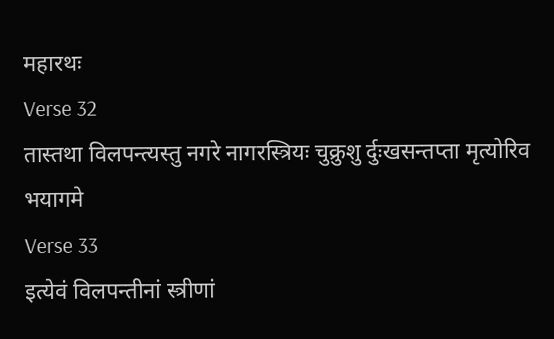महारथः
Verse 32
तास्तथा विलपन्त्यस्तु नगरे नागरस्त्रियः चुक्रुशु र्दुःखसन्तप्ता मृत्योरिव भयागमे
Verse 33
इत्येवं विलपन्तीनां स्त्रीणां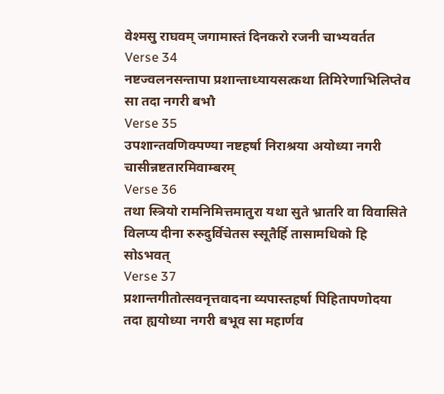वेश्मसु राघवम् जगामास्तं दिनकरो रजनी चाभ्यवर्तत
Verse 34
नष्टज्वलनसन्तापा प्रशान्ताध्यायसत्कथा तिमिरेणाभिलिप्तेव सा तदा नगरी बभौ
Verse 35
उपशान्तवणिक्पण्या नष्टहर्षा निराश्रया अयोध्या नगरी चासीन्नष्टतारमिवाम्बरम्
Verse 36
तथा स्त्रियो रामनिमित्तमातुरा यथा सुते भ्रातरि वा विवासिते विलप्य दीना रुरुदुर्विचेतस स्सूतैर्हि तासामधिको हि सोऽभवत्
Verse 37
प्रशान्तगीतोत्सवनृत्तवादना व्यपास्तहर्षा पिहितापणोदया तदा ह्ययोध्या नगरी बभूव सा महार्णव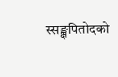स्सङ्क्षपितोदको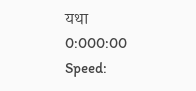यथा
0:000:00
Speed: